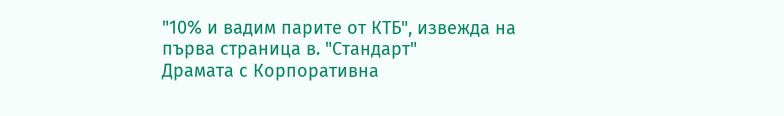"10% и вадим парите от КТБ", извежда на първа страница в. "Стандарт"
Драмата с Корпоративна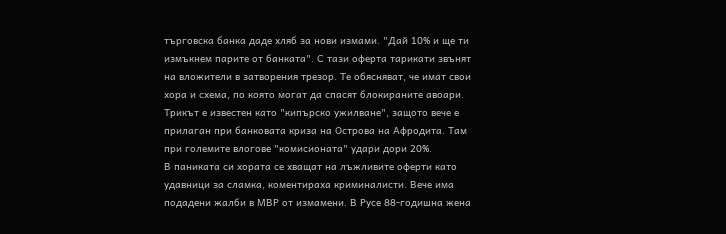търговска банка даде хляб за нови измами. "Дай 10% и ще ти измъкнем парите от банката". С тази оферта тарикати звънят на вложители в затворения трезор. Те обясняват, че имат свои хора и схема, по която могат да спасят блокираните авоари. Трикът е известен като "кипърско ужилване", защото вече е прилаган при банковата криза на Острова на Афродита. Там при големите влогове "комисионата" удари дори 20%.
В паниката си хората се хващат на лъжливите оферти като удавници за сламка, коментираха криминалисти. Вече има подадени жалби в МВР от измамени. В Русе 88-годишна жена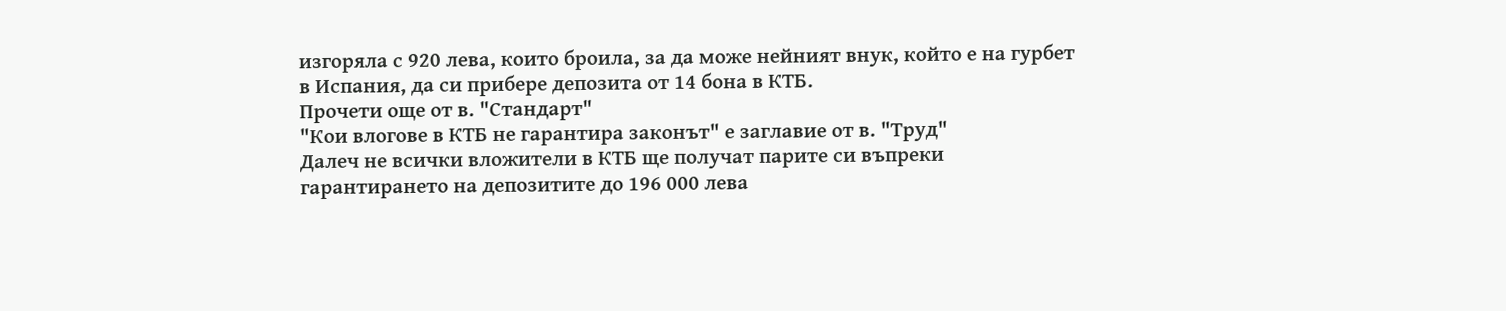изгоряла с 920 лева, които броила, за да може нейният внук, който е на гурбет в Испания, да си прибере депозита от 14 бона в КТБ.
Прочети още от в. "Стандарт"
"Кои влогове в КТБ не гарантира законът" е заглавиe от в. "Труд"
Далеч не всички вложители в КТБ ще получат парите си въпреки гарантирането на депозитите до 196 000 лева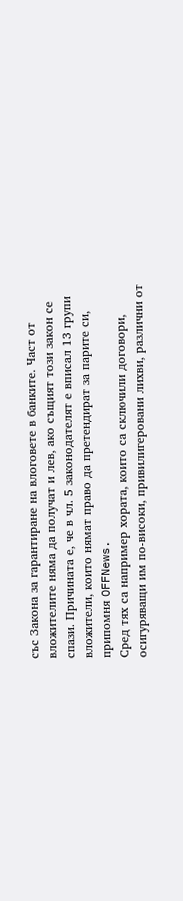със Закона за гарантиране на влоговете в банките. Част от вложителите няма да получат и лев, ако същият този закон се спази. Причината е, че в чл. 5 законодателят е вписал 13 групи вложители, които нямат право да претендират за парите си, припомня OFFNews.
Сред тях са например хората, които са сключили договори, осигуряващи им по-високи, привилигеровани лихви, различни от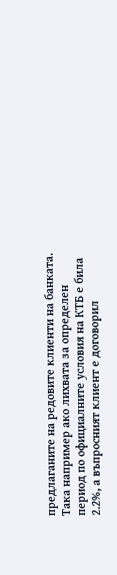предлаганите на редовите клиенти на банката. Така например ако лихвата за определен период по официалните условия на КТБ е била 2.2%, а въпросният клиент е договорил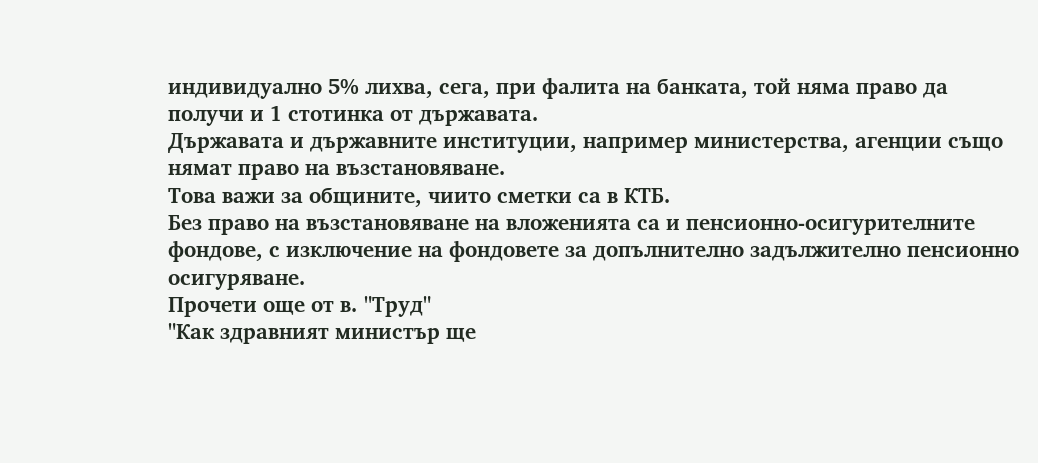индивидуално 5% лихва, сега, при фалита на банката, той няма право да получи и 1 стотинка от държавата.
Държавата и държавните институции, например министерства, агенции също нямат право на възстановяване.
Това важи за общините, чиито сметки са в КТБ.
Без право на възстановяване на вложенията са и пенсионно-осигурителните фондове, с изключение на фондовете за допълнително задължително пенсионно осигуряване.
Прочети още от в. "Труд"
"Как здравният министър ще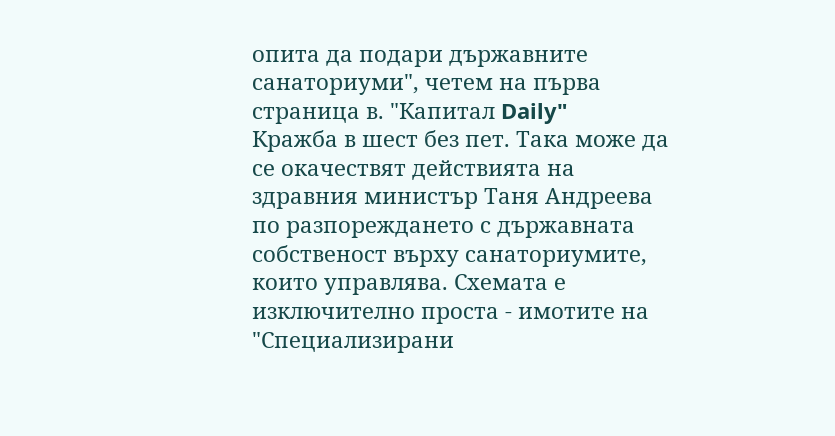опита да подари държавните санаториуми", четем на първа страница в. "Капитал Daily"
Кражба в шест без пет. Така може да се окачествят действията на здравния министър Таня Андреева по разпореждането с държавната собственост върху санаториумите, които управлява. Схемата е изключително проста - имотите на "Специализирани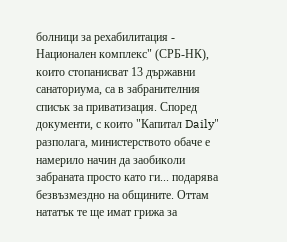болници за рехабилитация - Национален комплекс" (СРБ-НК), които стопанисват 13 държавни санаториума, са в забранителния списък за приватизация. Според документи, с които "Капитал Daily" разполага, министерството обаче е намерило начин да заобиколи забраната просто като ги... подарява безвъзмездно на общините. Оттам нататък те ще имат грижа за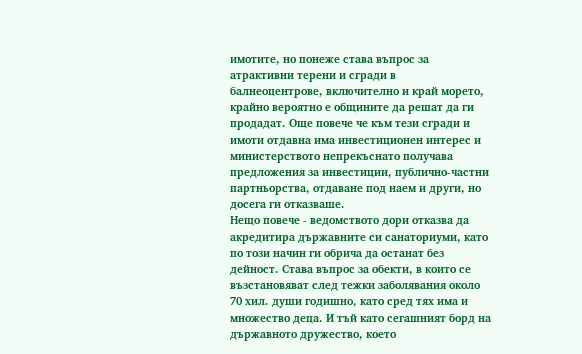имотите, но понеже става въпрос за атрактивни терени и сгради в балнеоцентрове, включително и край морето, крайно вероятно е общините да решат да ги продадат. Още повече че към тези сгради и имоти отдавна има инвестиционен интерес и министерството непрекъснато получава предложения за инвестиции, публично-частни партньорства, отдаване под наем и други, но досега ги отказваше.
Нещо повече - ведомството дори отказва да акредитира държавните си санаториуми, като по този начин ги обрича да останат без дейност. Става въпрос за обекти, в които се възстановяват след тежки заболявания около 70 хил. души годишно, като сред тях има и множество деца. И тъй като сегашният борд на държавното дружество, което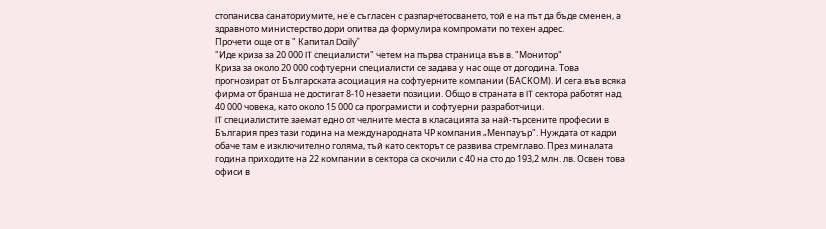стопанисва санаториумите, не е съгласен с разпарчетосването, той е на път да бъде сменен, а здравното министерство дори опитва да формулира компромати по техен адрес.
Прочети още от в " Капитал Daily"
"Иде криза за 20 000 IT специалисти" четем на първа страница във в. "Монитор"
Криза за около 20 000 софтуерни специалисти се задава у нас още от догодина. Това прогнозират от Българската асоциация на софтуерните компании (БАСКОМ). И сега във всяка фирма от бранша не достигат 8-10 незаети позиции. Общо в страната в IT сектора работят над 40 000 човека, като около 15 000 са програмисти и софтуерни разработчици.
IT специалистите заемат едно от челните места в класацията за най-търсените професии в България през тази година на международната ЧР компания „Менпауър". Нуждата от кадри обаче там е изключително голяма, тъй като секторът се развива стремглаво. През миналата година приходите на 22 компании в сектора са скочили с 40 на сто до 193,2 млн. лв. Освен това офиси в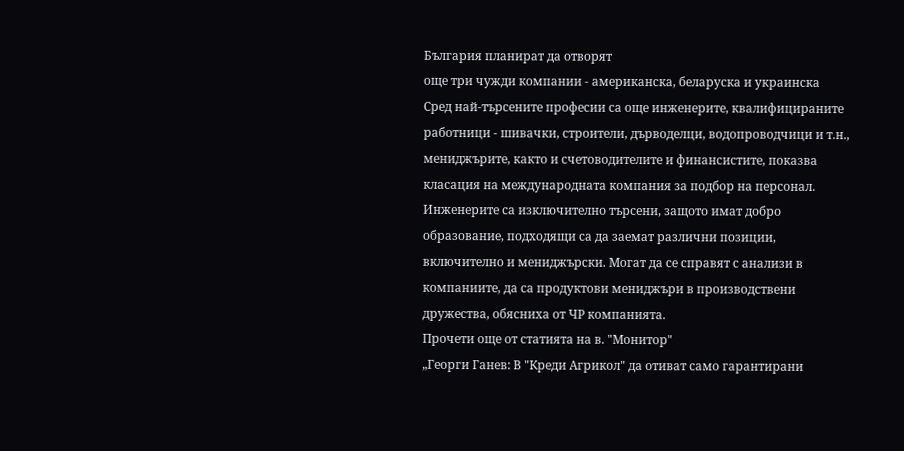България планират да отворят
още три чужди компании - американска, беларуска и украинска
Сред най-търсените професии са още инженерите, квалифицираните работници - шивачки, строители, дърводелци, водопроводчици и т.н., мениджърите, както и счетоводителите и финансистите, показва класация на международната компания за подбор на персонал.
Инженерите са изключително търсени, защото имат добро образование, подходящи са да заемат различни позиции, включително и мениджърски. Могат да се справят с анализи в компаниите, да са продуктови мениджъри в производствени дружества, обясниха от ЧР компанията.
Прочети още от статията на в. "Монитор"
„Георги Ганев: В "Креди Агрикол" да отиват само гарантирани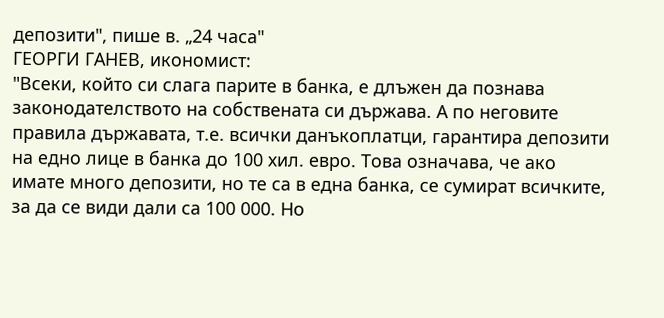депозити", пише в. „24 часа"
ГЕОРГИ ГАНЕВ, икономист:
"Всеки, който си слага парите в банка, е длъжен да познава законодателството на собствената си държава. А по неговите правила държавата, т.е. всички данъкоплатци, гарантира депозити на едно лице в банка до 100 хил. евро. Това означава, че ако имате много депозити, но те са в една банка, се сумират всичките, за да се види дали са 100 000. Но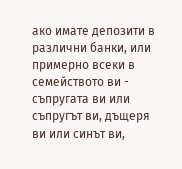ако имате депозити в различни банки, или примерно всеки в семейството ви - съпругата ви или съпругът ви, дъщеря ви или синът ви,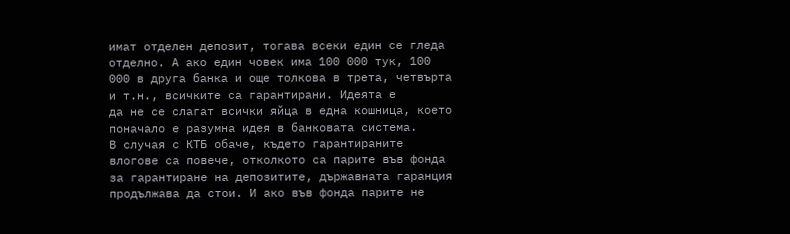имат отделен депозит, тогава всеки един се гледа отделно. А ако един човек има 100 000 тук, 100 000 в друга банка и още толкова в трета, четвърта и т.н., всичките са гарантирани. Идеята е
да не се слагат всички яйца в една кошница, което поначало е разумна идея в банковата система.
В случая с КТБ обаче, където гарантираните влогове са повече, отколкото са парите във фонда за гарантиране на депозитите, държавната гаранция продължава да стои. И ако във фонда парите не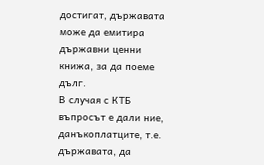достигат, държавата може да емитира държавни ценни книжа, за да поеме дълг.
В случая с КТБ въпросът е дали ние, данъкоплатците, т.е. държавата, да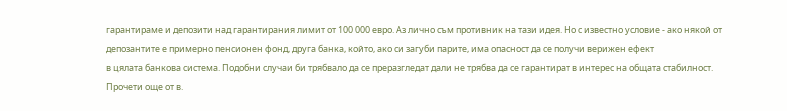гарантираме и депозити над гарантирания лимит от 100 000 евро. Аз лично съм противник на тази идея. Но с известно условие - ако някой от депозантите е примерно пенсионен фонд, друга банка, който, ако си загуби парите, има опасност да се получи верижен ефект
в цялата банкова система. Подобни случаи би трябвало да се преразгледат дали не трябва да се гарантират в интерес на общата стабилност.
Прочети още от в.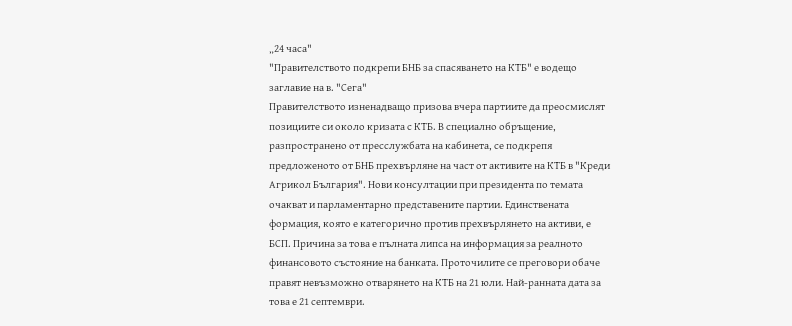„24 часа"
"Правителството подкрепи БНБ за спасяването на КТБ" е водещo заглавиe на в. "Сега"
Правителството изненадващо призова вчера партиите да преосмислят позициите си около кризата с КТБ. В специално обръщение, разпространено от пресслужбата на кабинета, се подкрепя предложеното от БНБ прехвърляне на част от активите на КТБ в "Креди Агрикол България". Нови консултации при президента по темата очакват и парламентарно представените партии. Единствената формация, която е категорично против прехвърлянето на активи, е БСП. Причина за това е пълната липса на информация за реалното финансовото състояние на банката. Проточилите се преговори обаче правят невъзможно отварянето на КТБ на 21 юли. Най-ранната дата за това е 21 септември.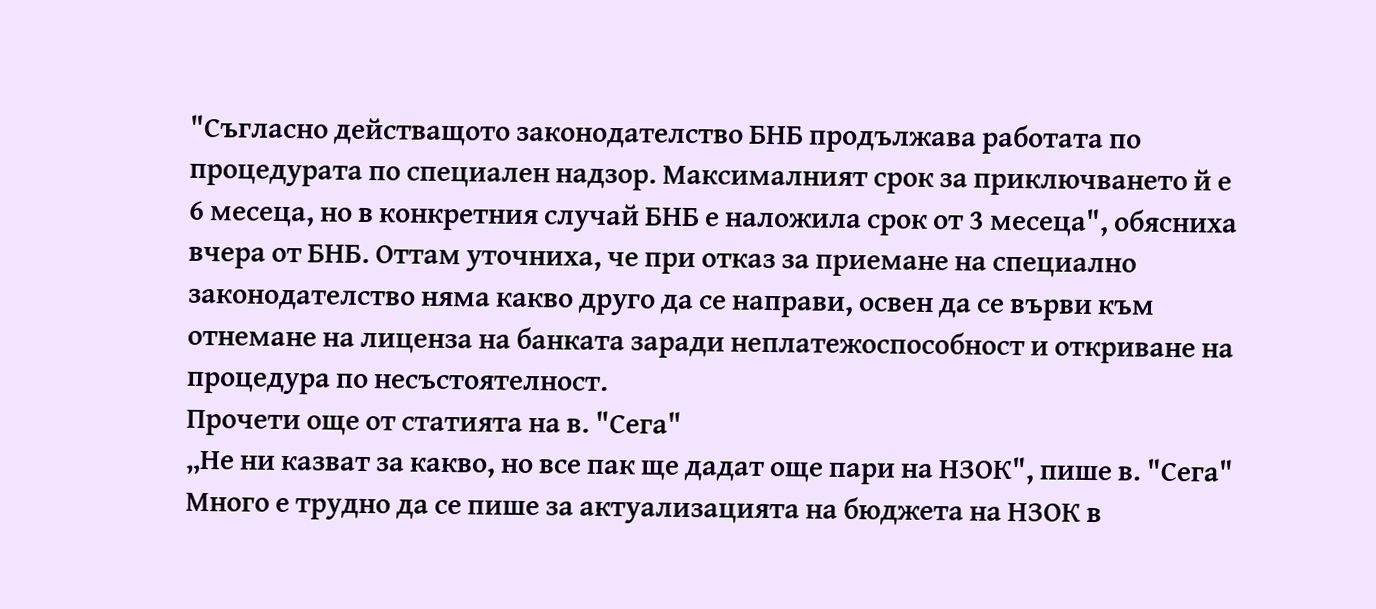"Съгласно действащото законодателство БНБ продължава работата по процедурата по специален надзор. Максималният срок за приключването й е 6 месеца, но в конкретния случай БНБ е наложила срок от 3 месеца", обясниха вчера от БНБ. Оттам уточниха, че при отказ за приемане на специално законодателство няма какво друго да се направи, освен да се върви към отнемане на лиценза на банката заради неплатежоспособност и откриване на процедура по несъстоятелност.
Прочети още от статията на в. "Сега"
„Не ни казват за какво, но все пак ще дадат още пари на НЗОК", пише в. "Сега"
Много е трудно да се пише за актуализацията на бюджета на НЗОК в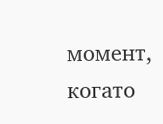момент, когато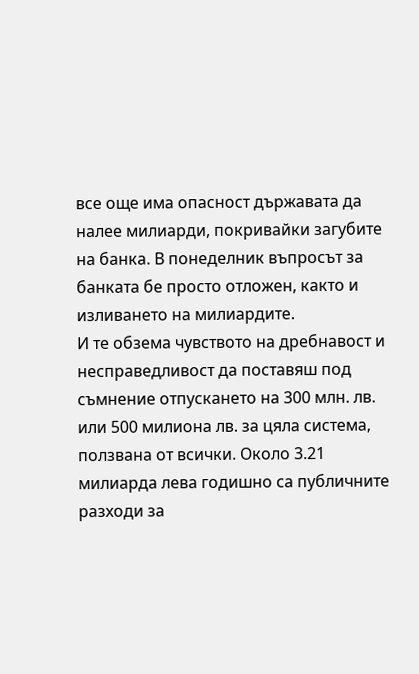все още има опасност държавата да налее милиарди, покривайки загубите на банка. В понеделник въпросът за банката бе просто отложен, както и изливането на милиардите.
И те обзема чувството на дребнавост и несправедливост да поставяш под съмнение отпускането на 300 млн. лв. или 500 милиона лв. за цяла система, ползвана от всички. Около 3.21 милиарда лева годишно са публичните разходи за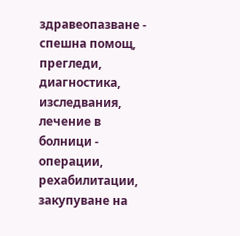здравеопазване - спешна помощ, прегледи, диагностика, изследвания, лечение в болници - операции, рехабилитации, закупуване на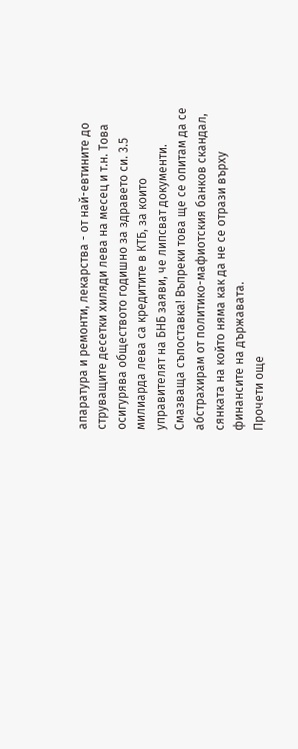апаратура и ремонти, лекарства - от най-евтините до струващите десетки хиляди лева на месец и т.н. Това осигурява обществото годишно за здравето си. 3.5 милиарда лева са кредитите в КТБ, за които управителят на БНБ заяви, че липсват документи. Смазваща съпоставка! Въпреки това ще се опитам да се абстрахирам от политико-мафиотския банков скандал, сянката на който няма как да не се отрази върху финансите на държавата.
Прочети още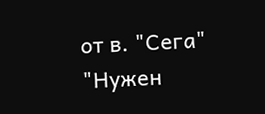от в. "Сега"
"Нужен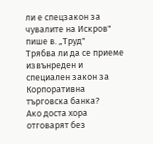ли е спецзакон за чувалите на Искров" пише в. „Труд"
Трябва ли да се приеме извънреден и специален закон за Корпоративна търговска банка?
Ако доста хора отговарят без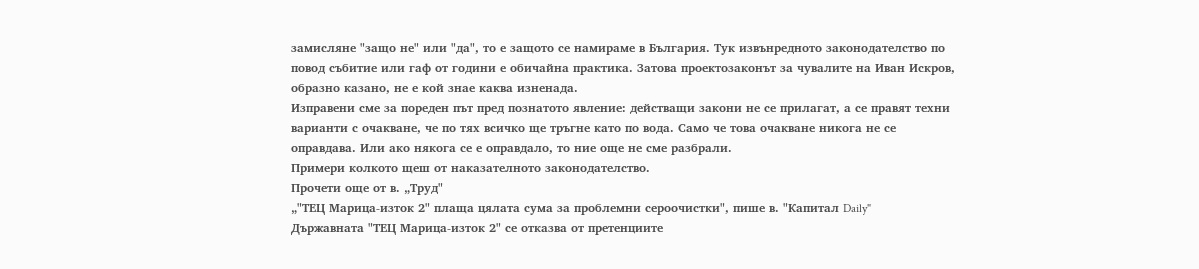замисляне "защо не" или "да", то е защото се намираме в България. Тук извънредното законодателство по повод събитие или гаф от години е обичайна практика. Затова проектозаконът за чувалите на Иван Искров, образно казано, не е кой знае каква изненада.
Изправени сме за пореден път пред познатото явление: действащи закони не се прилагат, а се правят техни варианти с очакване, че по тях всичко ще тръгне като по вода. Само че това очакване никога не се оправдава. Или ако някога се е оправдало, то ние още не сме разбрали.
Примери колкото щеш от наказателното законодателство.
Прочети още от в. „Труд"
„"ТЕЦ Марица-изток 2" плаща цялата сума за проблемни сероочистки", пише в. "Капитал Daily"
Държавната "ТЕЦ Марица-изток 2" се отказва от претенциите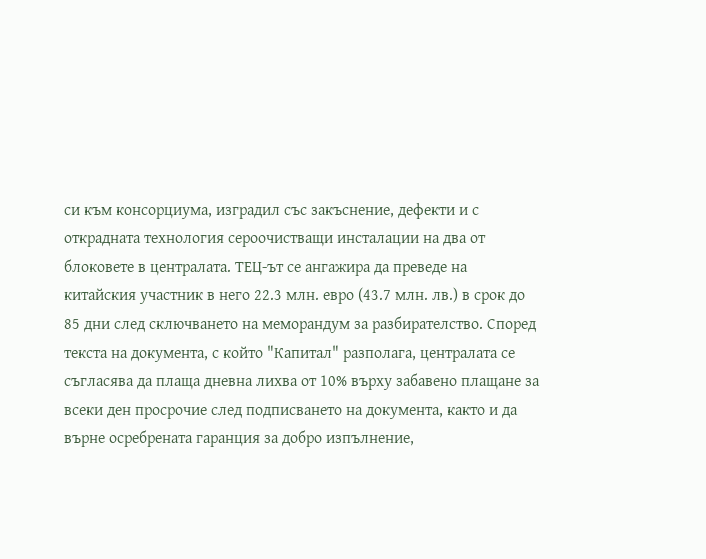си към консорциума, изградил със закъснение, дефекти и с открадната технология сероочистващи инсталации на два от блоковете в централата. ТЕЦ-ът се ангажира да преведе на китайския участник в него 22.3 млн. евро (43.7 млн. лв.) в срок до 85 дни след сключването на меморандум за разбирателство. Според текста на документа, с който "Капитал" разполага, централата се съгласява да плаща дневна лихва от 10% върху забавено плащане за всеки ден просрочие след подписването на документа, както и да върне осребрената гаранция за добро изпълнение,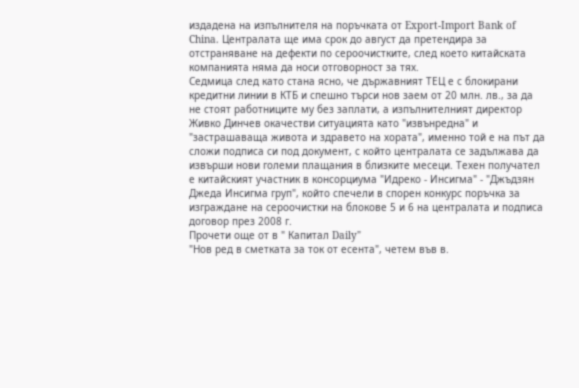издадена на изпълнителя на поръчката от Export-Import Bank of China. Централата ще има срок до август да претендира за отстраняване на дефекти по сероочистките, след което китайската компанията няма да носи отговорност за тях.
Седмица след като стана ясно, че държавният ТЕЦ е с блокирани кредитни линии в КТБ и спешно търси нов заем от 20 млн. лв., за да не стоят работниците му без заплати, а изпълнителният директор Живко Динчев окачестви ситуацията като "извънредна" и "застрашаваща живота и здравето на хората", именно той е на път да сложи подписа си под документ, с който централата се задължава да извърши нови големи плащания в близките месеци. Техен получател е китайският участник в консорциума "Идреко - Инсигма" - "Джъдзян Джеда Инсигма груп", който спечели в спорен конкурс поръчка за изграждане на сероочистки на блокове 5 и 6 на централата и подписа договор през 2008 г.
Прочети още от в " Капитал Daily"
"Нов ред в сметката за ток от есента", четем във в.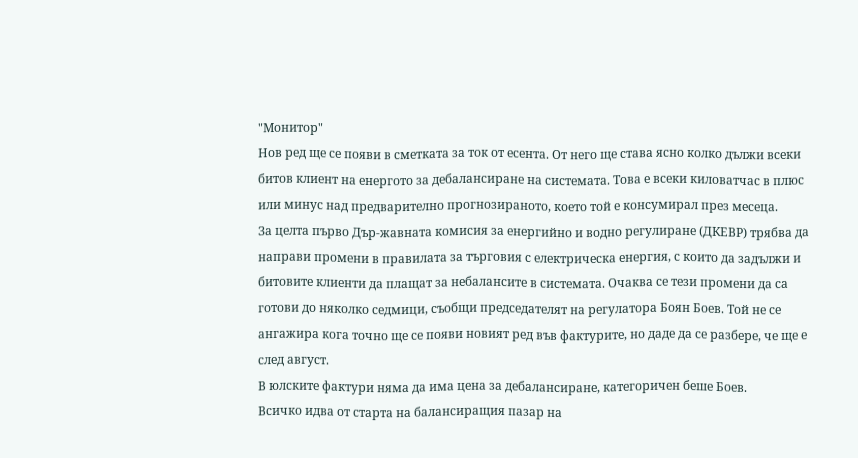"Монитор"
Нов ред ще се появи в сметката за ток от есента. От него ще става ясно колко дължи всеки битов клиент на енергото за дебалансиране на системата. Това е всеки киловатчас в плюс или минус над предварително прогнозираното, което той е консумирал през месеца.
За целта първо Дър-жавната комисия за енергийно и водно регулиране (ДКЕВР) трябва да направи промени в правилата за търговия с електрическа енергия, с които да задължи и битовите клиенти да плащат за небалансите в системата. Очаква се тези промени да са готови до няколко седмици, съобщи председателят на регулатора Боян Боев. Той не се ангажира кога точно ще се появи новият ред във фактурите, но даде да се разбере, че ще е след август.
В юлските фактури няма да има цена за дебалансиране, категоричен беше Боев.
Всичко идва от старта на балансиращия пазар на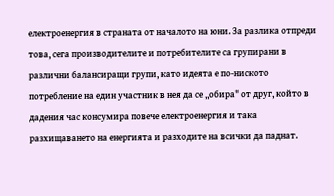електроенергия в страната от началото на юни. За разлика отпреди това, сега производителите и потребителите са групирани в различни балансиращи групи, като идеята е по-ниското потребление на един участник в нея да се „обира" от друг, който в дадения час консумира повече електроенергия и така разхищаването на енергията и разходите на всички да паднат.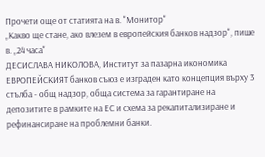Прочети още от статията на в. "Монитор"
„Какво ще стане, ако влезем в европейския банков надзор", пише в. „24 часа"
ДЕСИСЛАВА НИКОЛОВА, Институт за пазарна икономика
ЕВРОПЕЙСКИЯТ банков съюз е изграден като концепция върху 3 стълба - общ надзор, обща система за гарантиране на депозитите в рамките на ЕС и схема за рекапитализиране и рефинансиране на проблемни банки.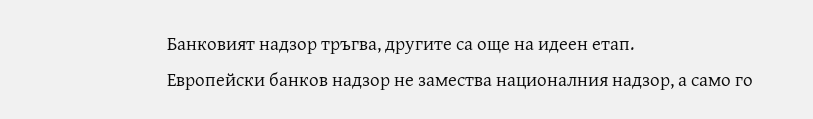Банковият надзор тръгва, другите са още на идеен етап.
Европейски банков надзор не замества националния надзор, а само го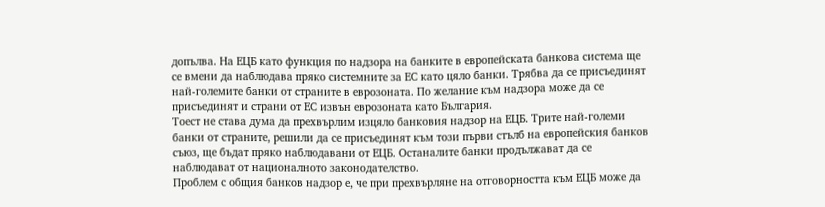допълва. На ЕЦБ като функция по надзора на банките в европейската банкова система ще се вмени да наблюдава пряко системните за ЕС като цяло банки. Трябва да се присъединят най-големите банки от страните в еврозоната. По желание към надзора може да се присъединят и страни от ЕС извън еврозоната като България.
Тоест не става дума да прехвърлим изцяло банковия надзор на ЕЦБ. Трите най-големи банки от страните, решили да се присъединят към този първи стълб на европейския банков съюз, ще бъдат пряко наблюдавани от ЕЦБ. Останалите банки продължават да се наблюдават от националното законодателство.
Проблем с общия банков надзор е, че при прехвърляне на отговорността към ЕЦБ може да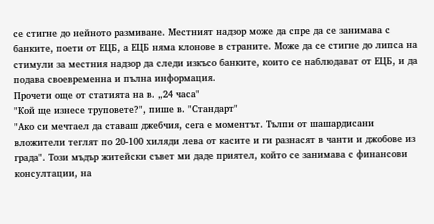се стигне до нейното размиване. Местният надзор може да спре да се занимава с банките, поети от ЕЦБ, а ЕЦБ няма клонове в страните. Може да се стигне до липса на стимули за местния надзор да следи изкъсо банките, които се наблюдават от ЕЦБ, и да подава своевременна и пълна информация.
Прочети още от статията на в. „24 часа"
"Кой ще изнесе труповете?", пише в. "Стандарт"
"Ако си мечтаел да ставаш джебчия, сега е моментът. Тълпи от шашардисани вложители теглят по 20-100 хиляди лева от касите и ги разнасят в чанти и джобове из града". Този мъдър житейски съвет ми даде приятел, който се занимава с финансови консултации, на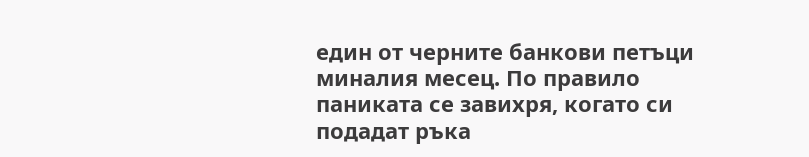един от черните банкови петъци миналия месец. По правило паниката се завихря, когато си подадат ръка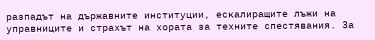разпадът на държавните институции, ескалиращите лъжи на управниците и страхът на хората за техните спестявания. За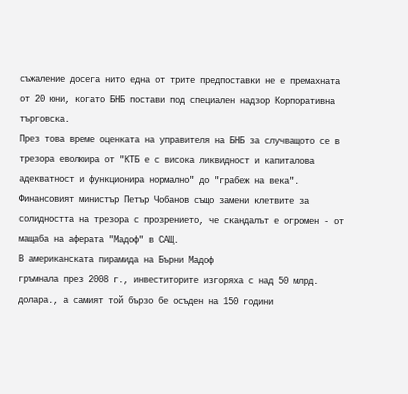съжаление досега нито една от трите предпоставки не е премахната от 20 юни, когато БНБ постави под специален надзор Корпоративна търговска.
През това време оценката на управителя на БНБ за случващото се в трезора еволюира от "КТБ е с висока ликвидност и капиталова адекватност и функционира нормално" до "грабеж на века". Финансовият министър Петър Чобанов също замени клетвите за солидността на трезора с прозрението, че скандалът е огромен - от мащаба на аферата "Мадоф" в САЩ.
В американската пирамида на Бърни Мадоф
гръмнала през 2008 г., инвеститорите изгоряха с над 50 млрд. долара., а самият той бързо бе осъден на 150 години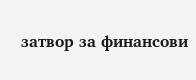затвор за финансови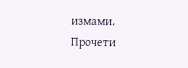измами.
Прочети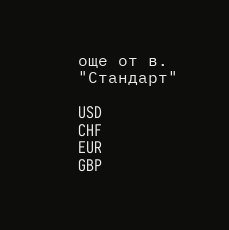още от в. "Стандарт"

USD
CHF
EUR
GBP